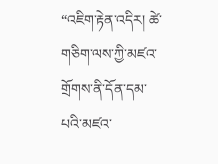“འཇིག་རྟེན་འདིར། ཚེ་གཅིག་ལས་ཀྱི་མཛའ་གྲོགས་ནི་དོན་དམ་པའི་མཛའ་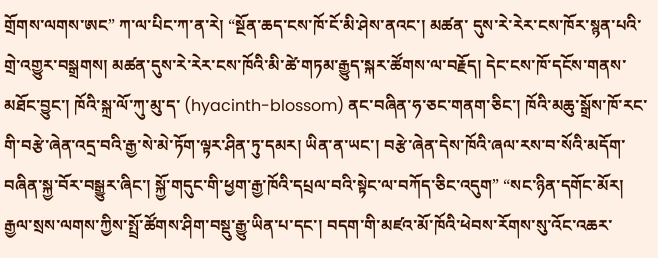གྲོགས་ལགས་ཨང” ཀ་ལ་པིང་ཀ་ན་རེ། “སྔོན་ཆད་ངས་ཁོ་ངོ་མི་ཤེས་ནའང་། མཚན་ དུས་རེ་རེར་ངས་ཁོར་སྙན་པའི་གྲེ་འགྱུར་བསྒྲགས། མཚན་དུས་རེ་རེར་ངས་ཁོའི་མི་ཚེ་གཏམ་རྒྱུད་སྐར་ཚོགས་ལ་བརྗོད། དེང་ངས་ཁོ་དངོས་གནས་མཐོང་བྱུང་། ཁོའི་སྐྲ་ལོ་ཀུ་མུ་ད་ (hyacinth-blossom) ནང་བཞིན་ཧ་ཅང་གནག་ཅིང་། ཁོའི་མཆུ་སྒྲོས་ཁོ་རང་གི་བརྩེ་ཞེན་འདྲ་བའི་རྒྱ་སེ་མེ་ཏོག་ལྟར་ཤིན་ཏུ་དམར། ཡིན་ན་ཡང་། བརྩེ་ཞེན་དེས་ཁོའི་ཞལ་རས་བ་སོའི་མདོག་བཞིན་སྐྱ་བོར་བསྒྱུར་ཞིང་། སྐྱོ་གདུང་གི་ཕྱག་རྒྱ་ཁོའི་དཔྲལ་བའི་སྟེང་ལ་བཀོད་ཅིང་འདུག” “སང་ཉིན་དགོང་མོར། རྒྱལ་སྲས་ལགས་ཀྱིས་སྤྲོ་ཚོགས་ཤིག་བསྡུ་རྒྱུ་ཡིན་པ་དང་། བདག་གི་མཛའ་མོ་ཁོའི་ཕེབས་རོགས་སུ་འོང་འཆར་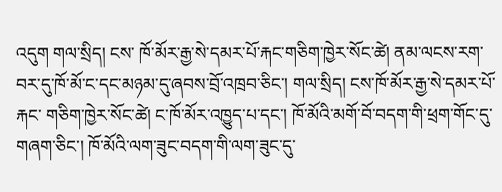འདུག གལ་སྲིད། ངས་ ཁོ་མོར་རྒྱ་སེ་དམར་པོ་རྐང་གཅིག་ཁྱེར་སོང་ཚེ། ནམ་ལངས་རག་བར་དུ་ཁོ་མོ་ང་དང་མཉམ་དུ་ཞབས་བྲོ་འཁྲབ་ཅིང་། གལ་སྲིད། ངས་ཁོ་མོར་རྒྱ་སེ་དམར་པོ་རྐང་ གཅིག་ཁྱེར་སོང་ཚེ། ང་ཁོ་མོར་འཁྱུད་པ་དང་། ཁོ་མོའི་མགོ་བོ་བདག་གི་ཕྲག་གོང་དུ་གཞག་ཅིང་། ཁོ་མོའི་ལག་ཟུང་བདག་གི་ལག་ཟུང་དུ་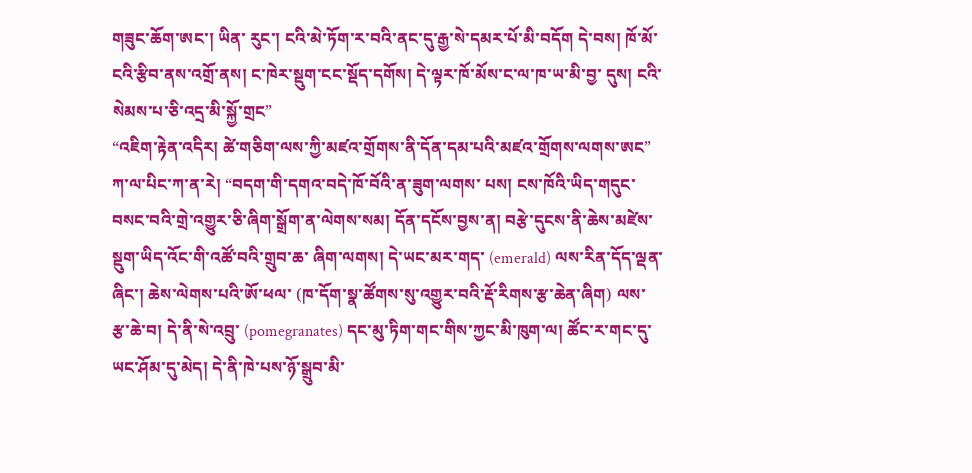གཟུང་ཆོག་ཨང་། ཡིན་ རུང་། ངའི་མེ་ཏོག་ར་བའི་ནང་དུ་རྒྱ་སེ་དམར་པོ་མི་བདོག དེ་བས། ཁོ་མོ་ངའི་རྩིབ་ནས་འགྲོ་ནས། ང་ཁེར་སྡུག་ངང་སྡོད་དགོས། དེ་ལྟར་ཁོ་མོས་ང་ལ་ཁ་ཡ་མི་བྱ་ དུས། ངའི་སེམས་པ་ཅི་འདྲ་མི་སྐྱོ་གྲང”
“འཇིག་རྟེན་འདིར། ཚེ་གཅིག་ལས་ཀྱི་མཛའ་གྲོགས་ནི་དོན་དམ་པའི་མཛའ་གྲོགས་ལགས་ཨང” ཀ་ལ་པིང་ཀ་ན་རེ། “བདག་གི་དགའ་བདེ་ཁོ་བོའི་ན་ཟུག་ལགས་ པས། ངས་ཁོའི་ཡིད་གདུང་བསང་བའི་གྲེ་འགྱུར་ཅི་ཞིག་སྒྲོག་ན་ལེགས་སམ། དོན་དངོས་བྱས་ན། བརྩེ་དུངས་ནི་ཆེས་མཛེས་སྡུག་ཡིད་འོང་གི་འཚོ་བའི་གྲུབ་ཆ་ ཞིག་ལགས། དེ་ཡང་མར་གད་ (emerald) ལས་རིན་དོད་ལྡན་ཞིང་། ཆེས་ལེགས་པའི་ཨོ་ཕལ་ (ཁ་དོག་སྣ་ཚོགས་སུ་འགྱུར་བའི་རྡོ་རིགས་རྩ་ཆེན་ཞིག) ལས་ རྩ་ཆེ་བ། དེ་ནི་སེ་འབྲུ་ (pomegranates) དང་མུ་ཏིག་གང་གིས་ཀྱང་མི་ཁུག་ལ། ཚོང་ར་གང་དུ་ཡང་ཤོམ་དུ་མེད། དེ་ནི་ཁེ་པས་ཉོ་སྒྲུབ་མི་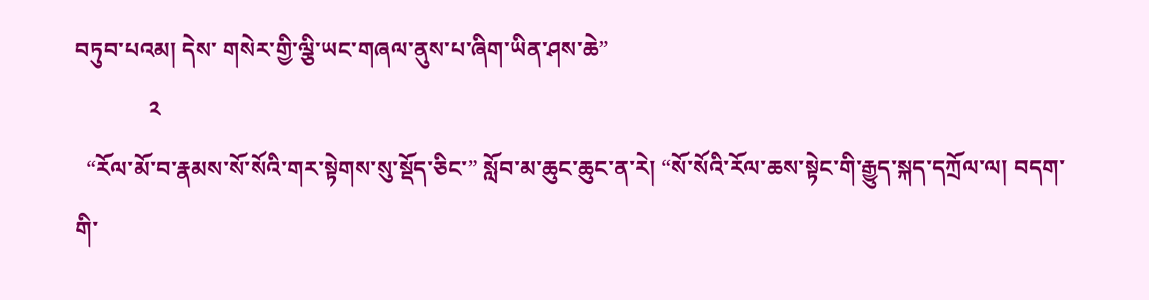བཏུབ་པའམ། དེས་ གསེར་གྱི་ལྕི་ཡང་གཞལ་ནུས་པ་ཞིག་ཡིན་ཤས་ཆེ”
             ༢
  “རོལ་མོ་བ་རྣམས་སོ་སོའི་གར་སྟེགས་སུ་སྡོད་ཅིང་” སློབ་མ་ཆུང་ཆུང་ན་རེ། “སོ་སོའི་རོལ་ཆས་སྟེང་གི་རྒྱུད་སྐད་དཀྲོལ་ལ། བདག་གི་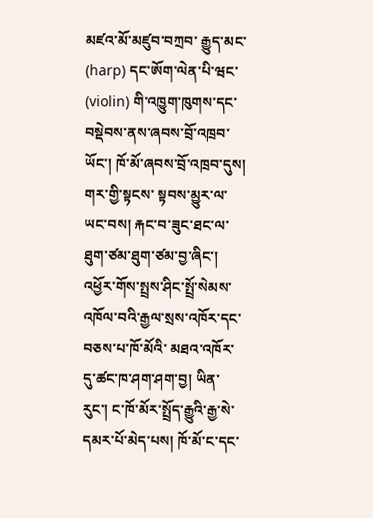མཛའ་མོ་མཛུབ་བཀྲབ་ རྒྱུད་མང་ (harp) དང་ཨོག་ལེན་པི་ཝང་ (violin) གི་འཁྱུག་ཁུགས་དང་བསྡེབས་ནས་ཞབས་བྲོ་འཁྲབ་ཡོང་། ཁོ་མོ་ཞབས་བྲོ་འཁྲབ་དུས། གར་གྱི་སྟངས་ སྟབས་མྱུར་ལ་ཡང་བས། རྐང་བ་ཟུང་ཐང་ལ་ཐུག་ཙམ་ཐུག་ཙམ་བྱ་ཞིང་། འཕྱོར་གོས་སྤྲས་ཤིང་སྤྲོ་སེམས་འཁོལ་བའི་རྒྱལ་སྲས་འཁོར་དང་བཅས་པ་ཁོ་མོའི་ མཐའ་འཁོར་དུ་ཚང་ཁ་ཤག་ཤག་བྱ། ཡིན་རུང་། ང་ཁོ་མོར་སྤྲོད་རྒྱུའི་རྒྱ་སེ་དམར་པོ་མེད་པས། ཁོ་མོ་ང་དང་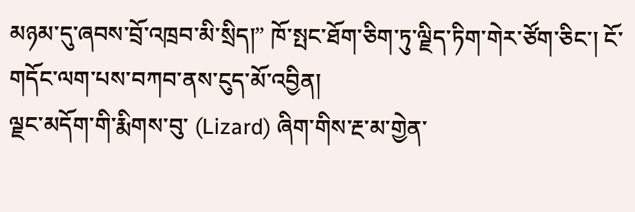མཉམ་དུ་ཞབས་བྲོ་འཁྲབ་མི་སྲིད།” ཁོ་སྤང་ཐོག་ཅིག་ཏུ་ལྗིད་ཏིག་གེར་ཙོག་ཅིང་། ངོ་གདོང་ལག་པས་བཀབ་ནས་ངུད་མོ་འབྱིན།
ལྗང་མདོག་གི་རྨིགས་བུ་ (Lizard) ཞིག་གིས་རྔ་མ་གྱེན་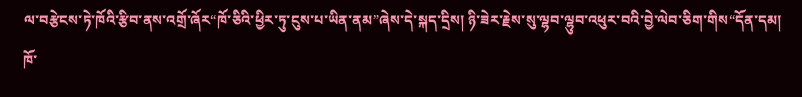ལ་བརྩེངས་ཏེ་ཁོའི་རྩིབ་ནས་འགྲོ་ཞོར“ཁོ་ཅིའི་ཕྱིར་ཏུ་ངུས་པ་ཡིན་ནམ”ཞེས་དེ་སྐད་དྲིས། ཉི་ཟེར་རྗེས་སུ་ལྷབ་ལྷུབ་འཕུར་བའི་བྱེ་ལེབ་ཅིག་གིས“དོན་དམ། ཁོ་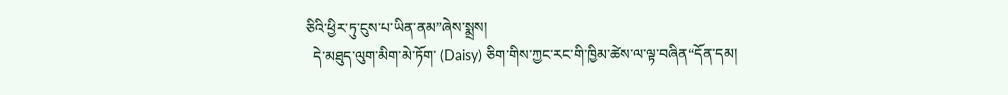ཅིའི་ཕྱིར་ཏུ་ངུས་པ་ཡིན་ནམ”ཞེས་སྨྲས།
  དེ་མཐུད་ལུག་མིག་མེ་ཏོག་ (Daisy) ཅིག་གིས་ཀྱང་རང་གི་ཁྱིམ་ཚེས་ལ་ལྟ་བཞིན“དོན་དམ།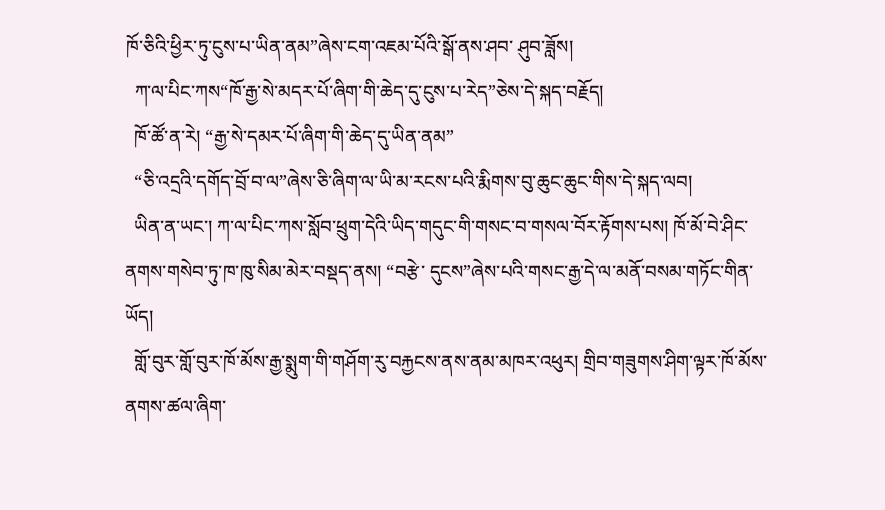ཁོ་ཅིའི་ཕྱིར་ཏུ་ངུས་པ་ཡིན་ནམ”ཞེས་ངག་འཇམ་པོའི་སྒོ་ནས་ཤབ་ ཤུབ་ཟློས།
  ཀ་ལ་པིང་ཀས“ཁོ་རྒྱ་སེ་མདར་པོ་ཞིག་གི་ཆེད་དུ་ངུས་པ་རེད”ཅེས་དེ་སྐད་བརྗོད།
  ཁོ་ཚོ་ན་རེ། “རྒྱ་སེ་དམར་པོ་ཞིག་གི་ཆེད་དུ་ཡིན་ནམ”
  “ཅི་འདྲའི་དགོད་བྲོ་བ་ལ”ཞེས་ཅི་ཞིག་ལ་ཡི་མ་རངས་པའི་རྨིགས་བུ་ཆུང་ཆུང་གིས་དེ་སྐད་ལབ།
  ཡིན་ན་ཡང་། ཀ་ལ་པིང་ཀས་སློབ་ཕྲུག་དེའི་ཡིད་གདུང་གི་གསང་བ་གསལ་བོར་རྟོགས་པས། ཁོ་མོ་བེ་ཤིང་ནགས་གསེབ་ཏུ་ཁ་ཁུ་སིམ་མེར་བསྡད་ནས། “བརྩེ་ དུངས”ཞེས་པའི་གསང་རྒྱ་དེ་ལ་མནོ་བསམ་གཏོང་གིན་ཡོད།
  གློ་བུར་གློ་བུར་ཁོ་མོས་རྒྱ་སྨུག་གི་གཤོག་རུ་བརྐྱངས་ནས་ནམ་མཁར་འཕུར། གྲིབ་གཟུགས་ཤིག་ལྟར་ཁོ་མོས་ནགས་ཚལ་ཞིག་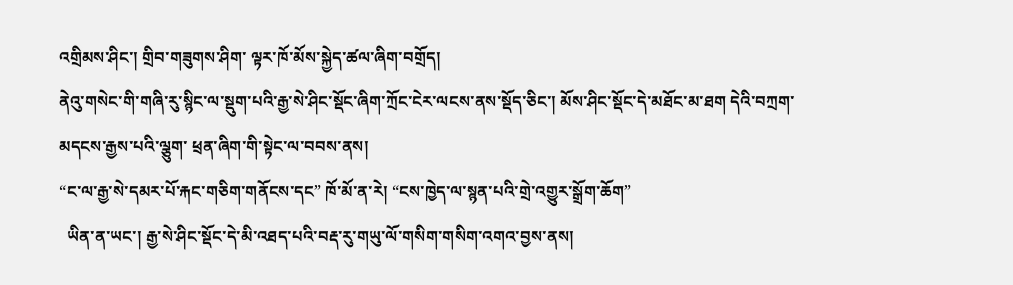འགྲིམས་ཤིང་། གྲིབ་གཟུགས་ཤིག་ ལྟར་ཁོ་མོས་སྐྱེད་ཚལ་ཞིག་བགྲོད།
ནེའུ་གསེང་གི་གཞི་རུ་སྙིང་ལ་སྡུག་པའི་རྒྱ་སེ་ཤིང་སྡོང་ཞིག་ཀྲོང་ངེར་ལངས་ནས་སྡོད་ཅིང་། མོས་ཤིང་སྡོང་དེ་མཐོང་མ་ཐག དེའི་བཀྲག་མདངས་རྒྱས་པའི་ལྕུག་ ཕྲན་ཞིག་གི་སྟེང་ལ་བབས་ནས།
“ང་ལ་རྒྱ་སེ་དམར་པོ་རྐང་གཅིག་གནོངས་དང” ཁོ་མོ་ན་རེ། “ངས་ཁྱེད་ལ་སྙན་པའི་གྲེ་འགྱུར་སྒྲོག་ཆོག”
  ཡིན་ན་ཡང་། རྒྱ་སེ་ཤིང་སྡོང་དེ་མི་འཐད་པའི་བརྡ་རུ་གཡུ་ལོ་གསིག་གསིག་འགའ་བྱས་ནས།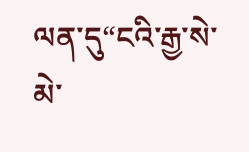ལན་དུ“ངའི་རྒྱ་སེ་མེ་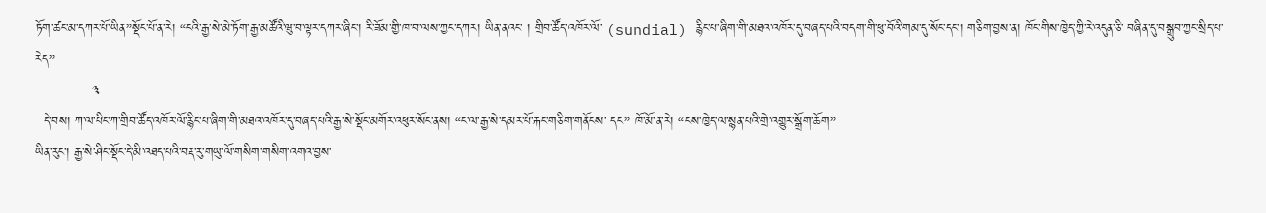ཏོག་ཚང་མ་དཀར་པོ་ཡིན”སྡོང་པོ་ན་རེ། “ངའི་རྒྱ་སེ་མེ་ཏོག་རྒྱ་མཚོའི་ཝུ་བ་ལྟར་དཀར་ཞིང་། རི་ཟོམ་གྱི་ཁ་བ་ལས་ཀྱང་དཀར། ཡིན་ནའང་ ། གྲིབ་ཚོད་འཁོར་ལོ་ (sundial) རྙིང་པ་ཞིག་གི་མཐའ་འཁོར་དུ་བཞད་པའི་བདག་གི་ཕུ་བོའི་གམ་དུ་སོང་དང་། གཅིག་བྱས་ན། ཁོང་གིས་ཁྱེད་ཀྱི་རེ་འདུན་ཅི་ བཞིན་དུ་བསྒྲུབ་ཀྱང་སྲིད་པ་རེད”
             ༣
  དེ་བས། ཀ་ལ་པིང་ཀ་གྲིབ་ཚོད་འཁོར་ལོ་རྙིང་པ་ཞིག་གི་མཐའ་འཁོར་དུ་བཞད་པའི་རྒྱ་སེ་སྡོང་མགོར་འཕུར་སོང་ནས། “ང་ལ་རྒྱ་སེ་དམར་པོ་རྐང་གཅིག་གནོངས་ དང” ཁོ་མོ་ན་རེ། “ངས་ཁྱེད་ལ་སྙན་པའི་གྲེ་འགྱུར་སྒྲོག་ཆོག”
ཡིན་རུང་། རྒྱ་སེ་ཤིང་སྡོང་དེ་མི་འཐད་པའི་བརྡ་རུ་གཡུ་ལོ་གསིག་གསིག་འགའ་བྱས་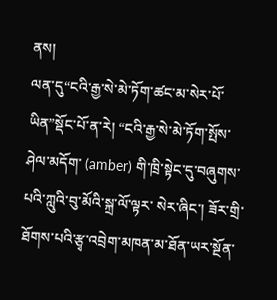ནས།
ལན་དུ“ངའི་རྒྱ་སེ་མེ་ཏོག་ཚང་མ་སེར་པོ་ཡིན”སྡོང་པོ་ན་རེ། “ངའི་རྒྱ་སེ་མེ་ཏོག་སྤོས་ཤེལ་མདོག་ (amber) གི་ཁྲི་སྟེང་དུ་བཞུགས་པའི་ཀླུའི་བུ་མོའི་སྐྲ་ལོ་ལྟར་ སེར་ཞིང་། ཟོར་གྲི་ཐོགས་པའི་རྩྭ་འབྲེག་མཁན་མ་ཐོན་ཡར་སྔོན་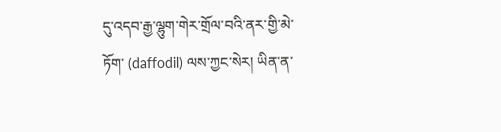དུ་འདབ་རྒྱ་ལྷུག་གེར་གྲོལ་བའི་ནར་གྱི་མེ་ཏོག་ (daffodil) ལས་ཀྱང་སེར། ཡིན་ན་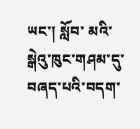ཡང་། སློབ་ མའི་སྒེའུ་ཁུང་གཤམ་དུ་བཞད་པའི་བདག་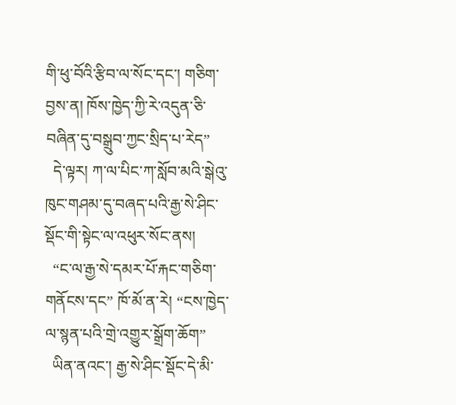གི་ཕུ་བོའི་རྩིབ་ལ་སོང་དང་། གཅིག་བྱས་ན། ཁོས་ཁྱེད་ཀྱི་རེ་འདུན་ཅི་བཞིན་དུ་བསྒྲུབ་ཀྱང་སྲིད་པ་རེད”
  དེ་ལྟར། ཀ་ལ་པིང་ཀ་སློབ་མའི་སྒེའུ་ཁུང་གཤམ་དུ་བཞད་པའི་རྒྱ་སེ་ཤིང་སྡོང་གི་སྟེང་ལ་འཕུར་སོང་ནས།
  “ང་ལ་རྒྱ་སེ་དམར་པོ་རྐང་གཅིག་གནོངས་དང” ཁོ་མོ་ན་རེ། “ངས་ཁྱེད་ལ་སྙན་པའི་གྲེ་འགྱུར་སྒྲོག་ཆོག”
  ཡིན་ནའང་། རྒྱ་སེ་ཤིང་སྡོང་དེ་མི་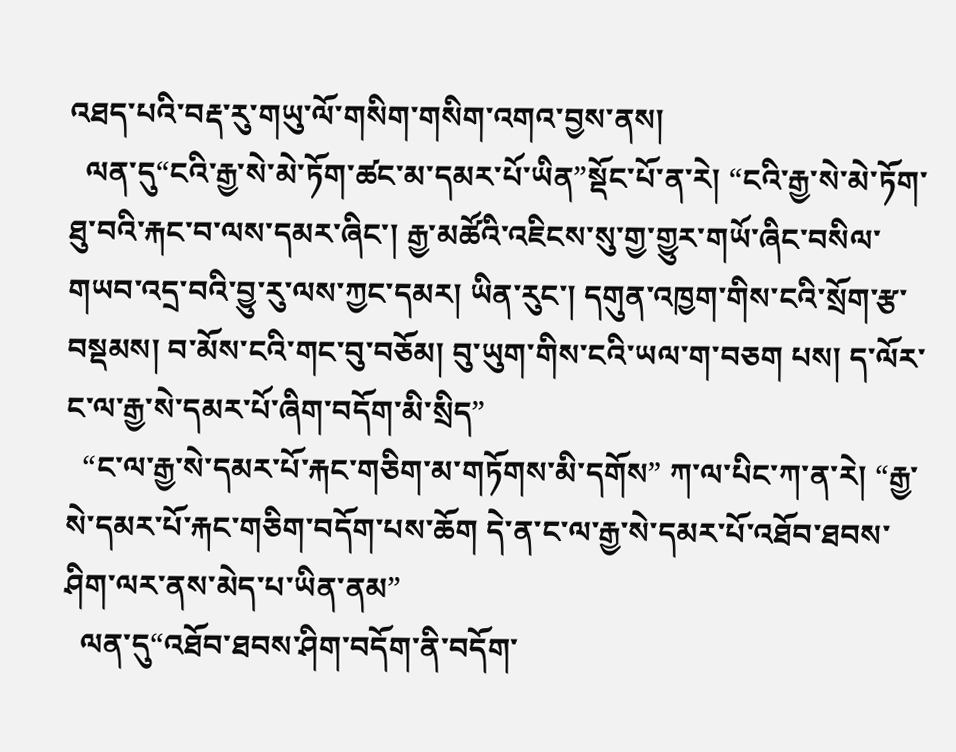འཐད་པའི་བརྡ་རུ་གཡུ་ལོ་གསིག་གསིག་འགའ་བྱས་ནས།
  ལན་དུ“ངའི་རྒྱ་སེ་མེ་ཏོག་ཚང་མ་དམར་པོ་ཡིན”སྡོང་པོ་ན་རེ། “ངའི་རྒྱ་སེ་མེ་ཏོག་ཐུ་བའི་རྐང་བ་ལས་དམར་ཞིང་། རྒྱ་མཚོའི་འཇིངས་སུ་གྱ་གྱུར་གཡོ་ཞིང་བསིལ་ གཡབ་འདྲ་བའི་བྱུ་རུ་ལས་ཀྱང་དམར། ཡིན་རུང་། དགུན་འཁྱག་གིས་ངའི་སྲོག་རྩ་བསྡམས། བ་མོས་ངའི་གང་བུ་བཅོམ། བུ་ཡུག་གིས་ངའི་ཡལ་ག་བཅག པས། ད་ལོར་ང་ལ་རྒྱ་སེ་དམར་པོ་ཞིག་བདོག་མི་སྲིད”
  “ང་ལ་རྒྱ་སེ་དམར་པོ་རྐང་གཅིག་མ་གཏོགས་མི་དགོས” ཀ་ལ་པིང་ཀ་ན་རེ། “རྒྱ་སེ་དམར་པོ་རྐང་གཅིག་བདོག་པས་ཆོག དེ་ན་ང་ལ་རྒྱ་སེ་དམར་པོ་འཐོབ་ཐབས་ ཤིག་ལར་ནས་མེད་པ་ཡིན་ནམ”
  ལན་དུ“འཐོབ་ཐབས་ཤིག་བདོག་ནི་བདོག་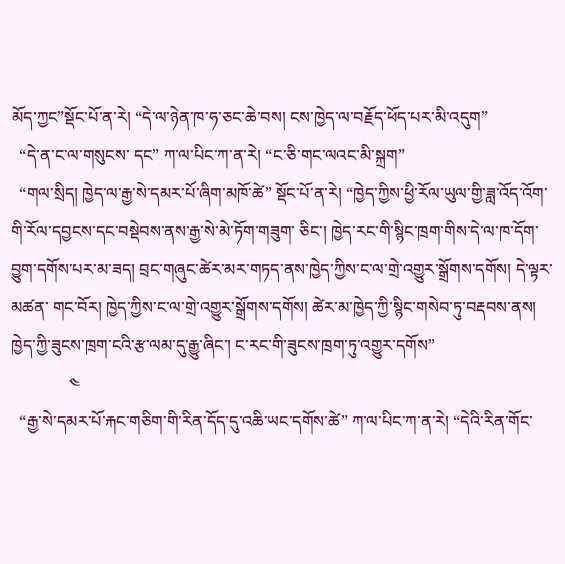མོད་ཀྱང”སྡོང་པོ་ན་རེ། “དེ་ལ་ཉེན་ཁ་ཧ་ཅང་ཆེ་བས། ངས་ཁྱེད་ལ་བརྗོད་ཕོད་པར་མི་འདུག”
  “དེ་ན་ང་ལ་གསུངས་ དང” ཀ་ལ་པིང་ཀ་ན་རེ། “ང་ཅི་གང་ལའང་མི་སྐྲག”
  “གལ་སྲིད། ཁྱེད་ལ་རྒྱ་སེ་དམར་པོ་ཞིག་མཁོ་ཚེ” སྡོང་པོ་ན་རེ། “ཁྱེད་ཀྱིས་ཕྱི་རོལ་ཡུལ་གྱི་ཟླ་འོད་འོག་གི་རོལ་དབྱངས་དང་བསྡེབས་ནས་རྒྱ་སེ་མེ་ཏོག་གཟུག་ ཅིང་། ཁྱེད་རང་གི་སྙིང་ཁྲག་གིས་དེ་ལ་ཁ་དོག་བྱུག་དགོས་པར་མ་ཟད། བྲང་གཞུང་ཚེར་མར་གཏད་ནས་ཁྱེད་ཀྱིས་ང་ལ་གྲེ་འགྱུར་སྒྲོགས་དགོས། དེ་ལྟར་མཚན་ གང་བོར། ཁྱེད་ཀྱིས་ང་ལ་གྲེ་འགྱུར་སྒྲོགས་དགོས། ཚེར་མ་ཁྱེད་ཀྱི་སྙིང་གསེབ་ཏུ་བརྡབས་ནས། ཁྱེད་ཀྱི་ཟུངས་ཁྲག་ངའི་རྩ་ལམ་དུ་རྒྱུ་ཞིང་། ང་རང་གི་ཟུངས་ཁྲག་ཏུ་འགྱུར་དགོས”
              ༤
  “རྒྱ་སེ་དམར་པོ་རྐང་གཅིག་གི་རིན་དོད་དུ་འཆི་ཡང་དགོས་ཚེ” ཀ་ལ་པིང་ཀ་ན་རེ། “དེའི་རིན་གོང་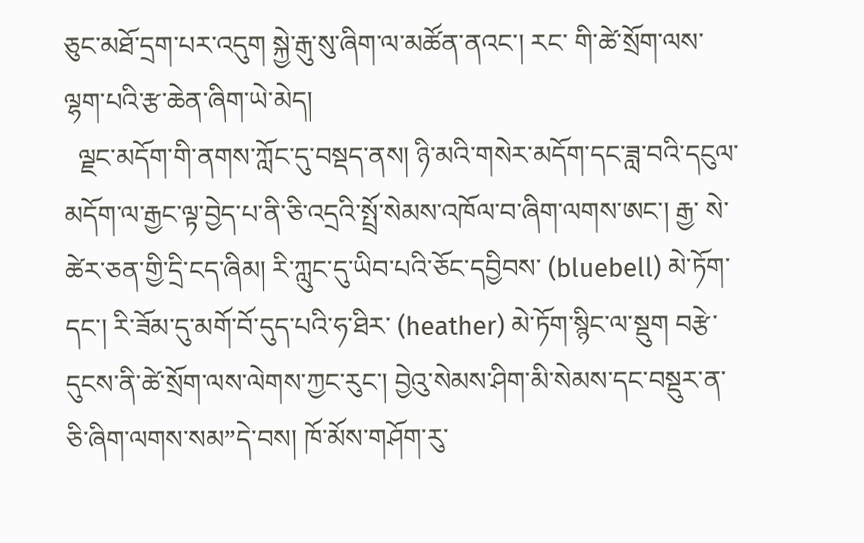ཅུང་མཐོ་དྲག་པར་འདུག སྐྱེ་རྒུ་སུ་ཞིག་ལ་མཚོན་ནའང་། རང་ གི་ཚེ་སྲོག་ལས་ལྷག་པའི་རྩ་ཆེན་ཞིག་ཡེ་མེད།
  ལྗང་མདོག་གི་ནགས་ཀློང་དུ་བསྡད་ནས། ཉི་མའི་གསེར་མདོག་དང་ཟླ་བའི་དངུལ་མདོག་ལ་རྒྱང་ལྟ་བྱེད་པ་ནི་ཅི་འདྲའི་སྤྲོ་སེམས་འཁོལ་བ་ཞིག་ལགས་ཨང་། རྒྱ་ སེ་ཚེར་ཅན་གྱི་དྲི་ངད་ཞིམ། རི་ཀླུང་དུ་ཡིབ་པའི་ཅོང་དབྱིབས་ (bluebell) མེ་ཏོག་དང་། རི་ཟོམ་དུ་མགོ་བོ་དུད་པའི་ཧ་ཐིར་ (heather) མེ་ཏོག་སྙིང་ལ་སྡུག བརྩེ་དུངས་ནི་ཚེ་སྲོག་ལས་ལེགས་ཀྱང་རུང་། བྱེའུ་སེམས་ཤིག་མི་སེམས་དང་བསྡུར་ན་ཅི་ཞིག་ལགས་སམ”དེ་བས། ཁོ་མོས་གཤོག་རུ་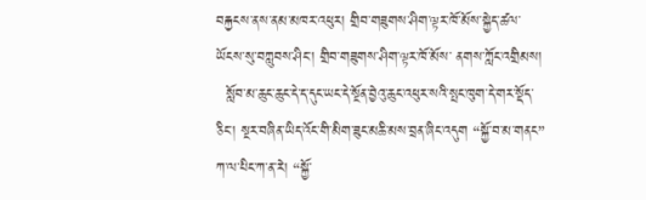བརྐྱངས་ནས་ནམ་མཁར་འཕུར། གྲིབ་གཟུགས་ཤིག་ལྟར་ཁོ་མོས་སྐྱེད་ཚལ་ཡོངས་སུ་བཀླུབས་ཤིང་། གྲིབ་གཟུགས་ཤིག་ལྟར་ཁོ་མོས་ ནགས་ཀློང་འགྲིམས།
  སློབ་མ་ཆུང་ཆུང་དེ་ད་དུང་ཡང་དེ་སྔོན་བྱེའུ་ཆུང་འཕུར་སའི་སྤང་ཁུག་དེ་གར་སྡོད་ཅིང་། སྔར་བཞིན་ཡིད་འོང་གི་མིག་ཟུང་མཆི་མས་བྲན་ཞིང་འདུག “སྐྱོ་བ་མ་གནང” ཀ་ལ་པིང་ཀ་ན་རེ། “སྐྱོ་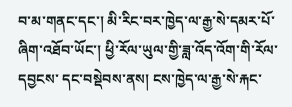བ་མ་གནང་དང་། མི་རིང་བར་ཁྱེད་ལ་རྒྱ་སེ་དམར་པོ་ཞིག་འཐོབ་ཡོང་། ཕྱི་རོལ་ཡུལ་གྱི་ཟླ་འོད་འོག་གི་རོལ་དབྱངས་ དང་བསྡེབས་ནས། ངས་ཁྱེད་ལ་རྒྱ་སེ་རྐང་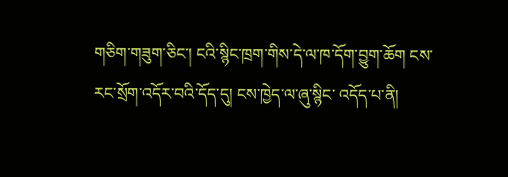གཅིག་གཟུག་ཅིང་། ངའི་སྙིང་ཁྲག་གིས་དེ་ལ་ཁ་དོག་བྱུག་ཆོག ངས་རང་སྲོག་འདོར་བའི་དོད་དུ། ངས་ཁྱེད་ལ་ཞུ་སྙིང་ འདོད་པ་ནི།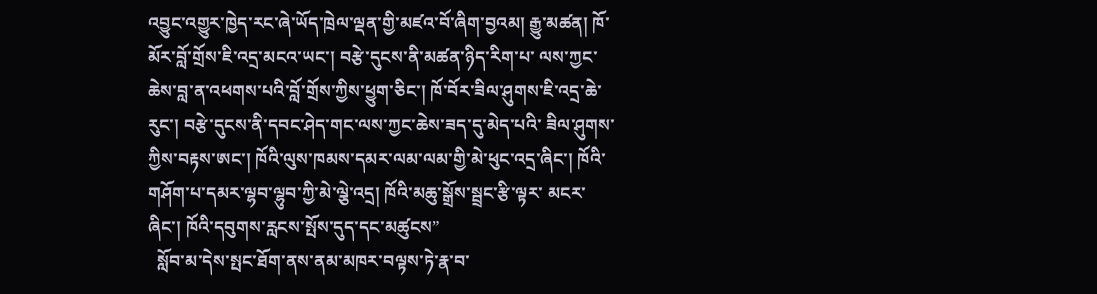འབྱུང་འགྱུར་ཁྱེད་རང་ཞེ་ཡོད་ཁྲེལ་ལྡན་གྱི་མཛའ་བོ་ཞིག་བྱའམ། རྒྱུ་མཚན། ཁོ་མོར་བློ་གྲོས་ཇི་འདྲ་མངའ་ཡང་། བརྩེ་དུངས་ནི་མཚན་ཉིད་རིག་པ་ ལས་ཀྱང་ཆེས་བླ་ན་འཕགས་པའི་བློ་གྲོས་ཀྱིས་ཕྱུག་ཅིང་། ཁོ་བོར་ཟིལ་ཤུགས་ཇི་འདྲ་ཆེ་རུང་། བརྩེ་དུངས་ནི་དབང་ཤེད་གང་ལས་ཀྱང་ཆེས་ཟད་དུ་མེད་པའི་ ཟིལ་ཤུགས་ཀྱིས་བརྟས་ཨང་། ཁོའི་ལུས་ཁམས་དམར་ལམ་ལམ་གྱི་མེ་ཕུང་འདྲ་ཞིང་། ཁོའི་གཤོག་པ་དམར་ལྷབ་ལྷུབ་ཀྱི་མེ་ལྕེ་འདྲ། ཁོའི་མཆུ་སྒྲོས་སྦྲང་རྩི་ལྟར་ མངར་ཞིང་། ཁོའི་དབུགས་རླངས་སྤོས་དུད་དང་མཚུངས”
  སློབ་མ་དེས་སྤང་ཐོག་ནས་ནམ་མཁར་བལྟས་ཏེ་རྣ་བ་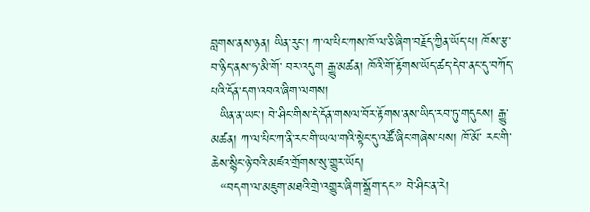བླགས་ནས་ཉན། ཡིན་རུང་། ཀ་ལ་པིང་ཀས་ཁོ་ལ་ཅི་ཞིག་བརྗོད་ཀྱིན་ཡོད་པ། ཁོས་རྩ་བ་ཉིད་ནས་ཧ་མི་གོ་ བར་འདུག རྒྱུ་མཚན། ཁོའི་གོ་རྟོགས་ཡོད་ཚད་དེབ་ནང་དུ་བཀོད་པའི་དོན་དག་འབའ་ཞིག་ལགས།
  ཡིན་ན་ཡང་། བེ་ཤིང་གིས་དེ་དོན་གསལ་བོར་རྟོགས་ནས་ཡིད་རབ་ཏུ་གདུངས། རྒྱུ་མཚན། ཀ་ལ་པིང་ཀ་ནི་རང་གི་ཡལ་གའི་སྟེང་དུ་འཚོ་ཞིང་གཞེས་པས། ཁོ་མོ་ རང་གི་ཆེས་སྙིང་ཉེ་བའི་མཛའ་གྲོགས་སུ་གྱུར་ཡོད།
  “བདག་ལ་མཇུག་མཐའི་གྲེ་འགྱུར་ཞིག་སྒྲོག་དང” བེ་ཤིང་ན་རེ།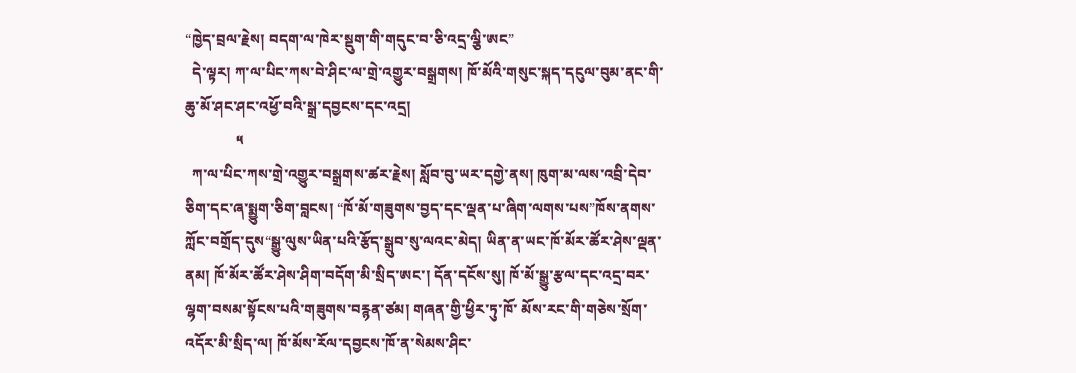“ཁྱེད་བྲལ་རྗེས། བདག་ལ་ཁེར་སྡུག་གི་གདུང་བ་ཅི་འདྲ་ལྕི་ཨང”
  དེ་ལྟར། ཀ་ལ་པིང་ཀས་བེ་ཤིང་ལ་གྲེ་འགྱུར་བསྒྲགས། ཁོ་མོའི་གསུང་སྐད་དངུལ་བུམ་ནང་གི་ཆུ་མོ་ཤང་ཤང་འཕྱོ་བའི་སྒྲ་དབྱངས་དང་འདྲ།
              ༥
  ཀ་ལ་པིང་ཀས་གྲེ་འགྱུར་བསྒྲགས་ཚར་རྗེས། སློབ་བུ་ཡར་དགྱེ་ནས། ཁུག་མ་ལས་འབྲི་དེབ་ཅིག་དང་ཞ་སྨྱུག་ཅིག་བླངས། “ཁོ་མོ་གཟུགས་བྱད་དང་ལྡན་པ་ཞིག་ལགས་པས”ཁོས་ནགས་ཀློང་བགྲོད་དུས“སྒྱུ་ལུས་ཡིན་པའི་རྩོད་སྒྲུབ་སུ་ལའང་མེད། ཡིན་ན་ཡང་ཁོ་མོར་ཚོར་ཤེས་ལྡན་ ནམ། ཁོ་མོར་ཚོར་ཤེས་ཤིག་བདོག་མི་སྲིད་ཨང་། དོན་དངོས་སུ། ཁོ་མོ་སྒྱུ་རྩལ་དང་འདྲ་བར་ལྷག་བསམ་སྟོངས་པའི་གཟུགས་བརྙན་ཙམ། གཞན་གྱི་ཕྱིར་ཏུ་ཁོ་ མོས་རང་གི་གཅེས་སྲོག་འདོར་མི་སྲིད་ལ། ཁོ་མོས་རོལ་དབྱངས་ཁོ་ན་སེམས་ཤིང་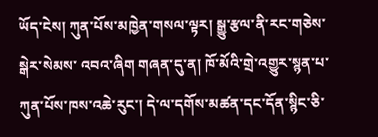ཡོད་ངེས། ཀུན་པོས་མཁྱེན་གསལ་ལྟར། སྒྱུ་རྩལ་ནི་རང་གཅེས་སྒེར་སེམས་ འབའ་ཞིག གཞན་དུ་ན། ཁོ་མོའི་གྲེ་འགྱུར་སྙན་པ་ཀུན་པོས་ཁས་འཆེ་རུང་། དེ་ལ་དགོས་མཚན་དང་དོན་སྙིང་ཅི་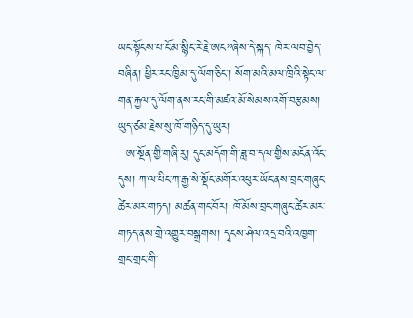ཡང་སྟོངས་པ་ངོ་མ་སྙིང་རེ་རྗེ་ཨང”ཞེས་དེ་སྐད་ ཁེར་ལབ་བྱེད་བཞིན། ཕྱིར་རང་ཁྱིམ་དུ་ལོག་ཅིང་། སོག་མའི་མལ་ཁྲིའི་སྟེང་ལ་གན་རྐྱལ་དུ་ལོག་ནས་རང་གི་མཛའ་མོ་སེམས་འགོ་བརྩམས། ཡུད་ཙམ་རྗེས་སུ་ཁོ་གཉིད་དུ་ཡུར།
  ཨ་སྔོན་གྱི་གཞི་རུ། དུང་མདོག་གི་ཟླ་བ་དལ་གྱིས་མངོན་འོང་དུས། ཀ་ལ་པིང་ཀ་རྒྱ་སེ་སྡོང་མགོར་འཕུར་ཡོང་ནས་བྲང་གཞུང་ཚེར་མར་གཏད། མཚན་གང་བོར། ཁོ་མོས་བྲང་གཞུང་ཚེར་མར་གཏད་ནས་གྲེ་འགྱུར་བསྒྲགས། དྭངས་ཤེལ་འདྲ་བའི་འཁྱག་གྲང་གྲང་གི་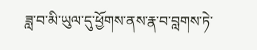ཟླ་བ་མི་ཡུལ་དུ་ཕྱོགས་ནས་རྣ་བ་བླགས་ཏེ་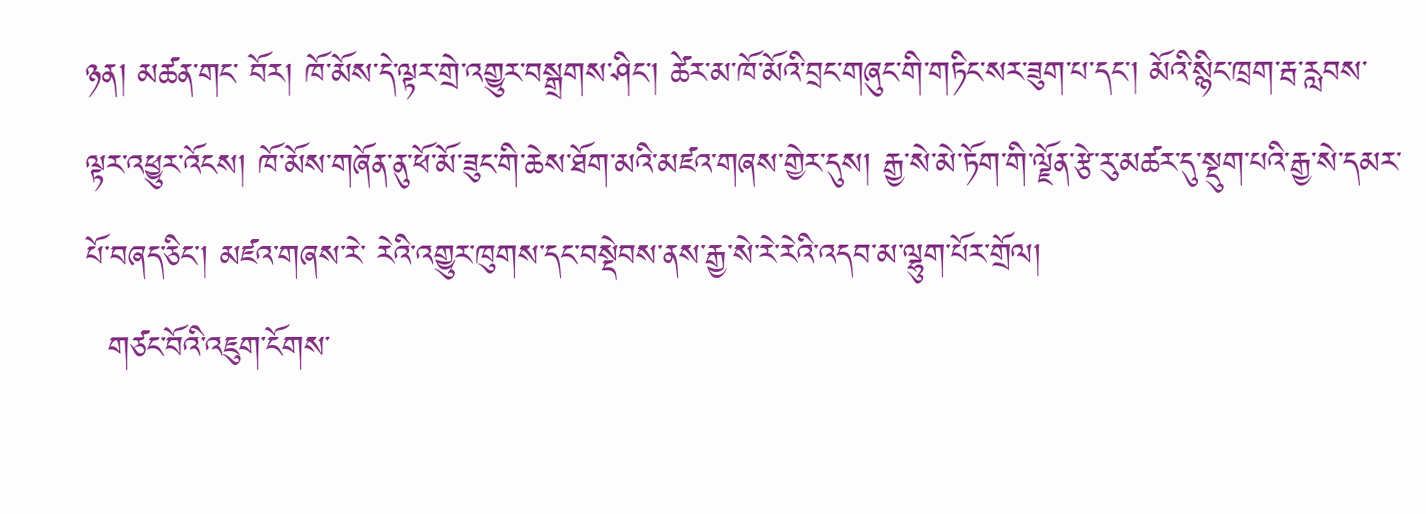ཉན། མཚན་གང་ བོར། ཁོ་མོས་དེ་ལྟར་གྲེ་འགྱུར་བསྒྲགས་ཤིང་། ཚེར་མ་ཁོ་མོའི་བྲང་གཞུང་གི་གཏིང་སར་ཟུག་པ་དང་། མོའི་སྙིང་ཁྲག་རྦ་རླབས་ལྟར་འཕྱུར་འོངས། ཁོ་མོས་གཞོན་ནུ་ཕོ་མོ་ཟུང་གི་ཆེས་ཐོག་མའི་མཛའ་གཞས་གྱེར་དུས། རྒྱ་སེ་མེ་ཏོག་གི་ལྗོན་རྩེ་རུ་མཚར་དུ་སྡུག་པའི་རྒྱ་སེ་དམར་པོ་བཞད་ཅིང་། མཛའ་གཞས་རེ་ རེའི་འགྱུར་ཁུགས་དང་བསྡེབས་ནས་རྒྱ་སེ་རེ་རེའི་འདབ་མ་ལྷུག་པོར་གྲོལ།
  གཙང་བོའི་འཇུག་ངོགས་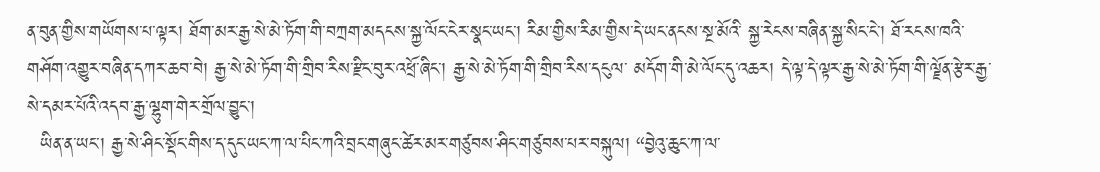ན་བུན་གྱིས་གཡོགས་པ་ལྟར། ཐོག་མར་རྒྱ་སེ་མེ་ཏོག་གི་བཀྲག་མདངས་སྐྱ་ལོང་ངེར་སྣང་ཡང་། རིམ་གྱིས་རིམ་གྱིས་དེ་ཡང་ནངས་སྔ་མོའི་ སྐྱ་རེངས་བཞིན་སྐྱ་སིང་ངེ་། ཐོ་རངས་ཁའི་གཤོག་འགྱུར་བཞིན་དཀར་ཆབ་བེ། རྒྱ་སེ་མེ་ཏོག་གི་གྲིབ་རིས་རྫིང་བུར་འཕྲོ་ཞིང་། རྒྱ་སེ་མེ་ཏོག་གི་གྲིབ་རིས་དངུལ་ མདོག་གི་མེ་ལོང་དུ་འཆར། དེ་ལྟ་དེ་ལྟར་རྒྱ་སེ་མེ་ཏོག་གི་ལྗོན་རྩེར་རྒྱ་སེ་དམར་པོའི་འདབ་རྒྱ་ལྷུག་གེར་གྲོལ་བྱུང་།
  ཡིན་ན་ཡང་། རྒྱ་སེ་ཤིང་སྡོང་གིས་ད་དུང་ཡང་ཀ་ལ་པིང་ཀའི་བྲང་གཞུང་ཚེར་མར་གཙུབས་ཤིང་གཙུབས་པར་བསྐུལ། “བྱེའུ་ཆུང་ཀ་ལ་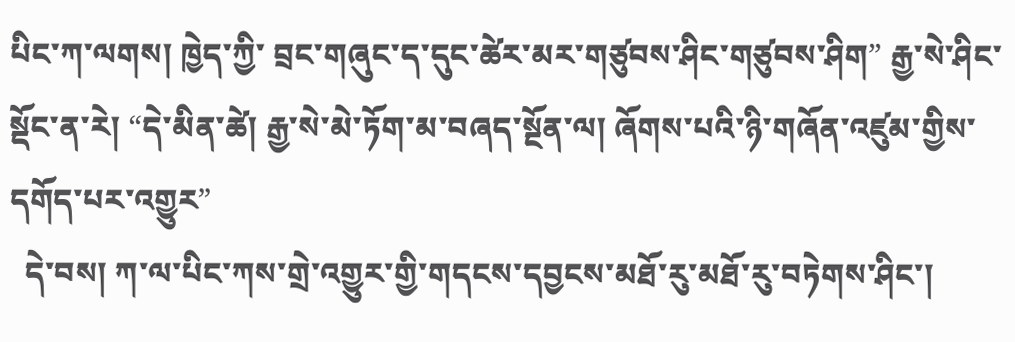པིང་ཀ་ལགས། ཁྱེད་ཀྱི་ བྲང་གཞུང་ད་དུང་ཚེར་མར་གཙུབས་ཤིང་གཙུབས་ཤིག” རྒྱ་སེ་ཤིང་སྡོང་ན་རེ། “དེ་མིན་ཚེ། རྒྱ་སེ་མེ་ཏོག་མ་བཞད་སྔོན་ལ། ཞོགས་པའི་ཉི་གཞོན་འཛུམ་གྱིས་དགོད་པར་འགྱུར”
  དེ་བས། ཀ་ལ་པིང་ཀས་གྲེ་འགྱུར་གྱི་གདངས་དབྱངས་མཐོ་རུ་མཐོ་རུ་བཏེགས་ཤིང་།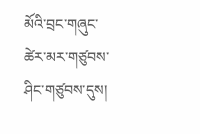མོའི་བྲང་གཞུང་ཚེར་མར་གཙུབས་ཤིང་གཙུབས་དུས།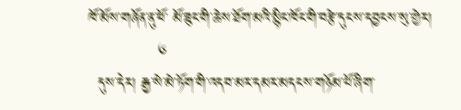ཁོ་མོས་གཞོན་ནུ་ཕོ་ མོ་ཟུང་གི་ཆེས་ཐོག་མའི་སྙིང་ཁོང་གི་བརྩེ་དུངས་དབྱངས་སུ་གྱེར།
              ༦
  དུས་དེར། རྒྱ་སེ་མེ་ཏོག་གི་འདབ་མར་དམར་མདངས་གཉོམ་པོ་ཞིག་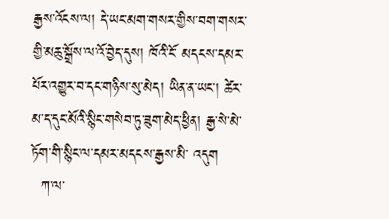རྒྱས་འོངས་ལ། དེ་ཡང་མག་གསར་གྱིས་བག་གསར་གྱི་མཆུ་སྒྲོས་ལ་འོ་བྱེད་དུས། ཁོའི་ངོ་ མདངས་དམར་པོར་འགྱུར་བ་དང་གཉིས་སུ་མེད། ཡིན་ན་ཡང་། ཚེར་མ་ད་དུང་མོའི་སྙིང་གསེབ་ཏུ་ཟུག་མེད་ཕྱིན། རྒྱ་སེ་མེ་ཏོག་གི་སྙིང་ལ་དམར་མདངས་རྒྱས་མི་ འདུག
  ཀ་ལ་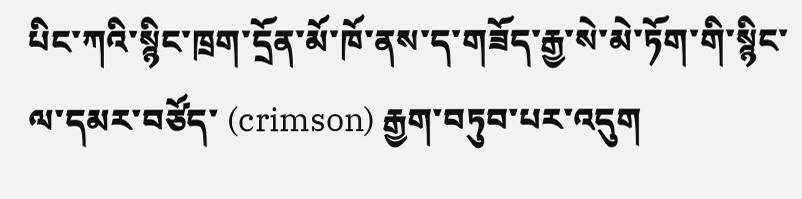པིང་ཀའི་སྙིང་ཁྲག་དྲོན་མོ་ཁོ་ནས་ད་གཟོད་རྒྱ་སེ་མེ་ཏོག་གི་སྙིང་ལ་དམར་བཙོད་ (crimson) རྒྱག་བཏུབ་པར་འདུག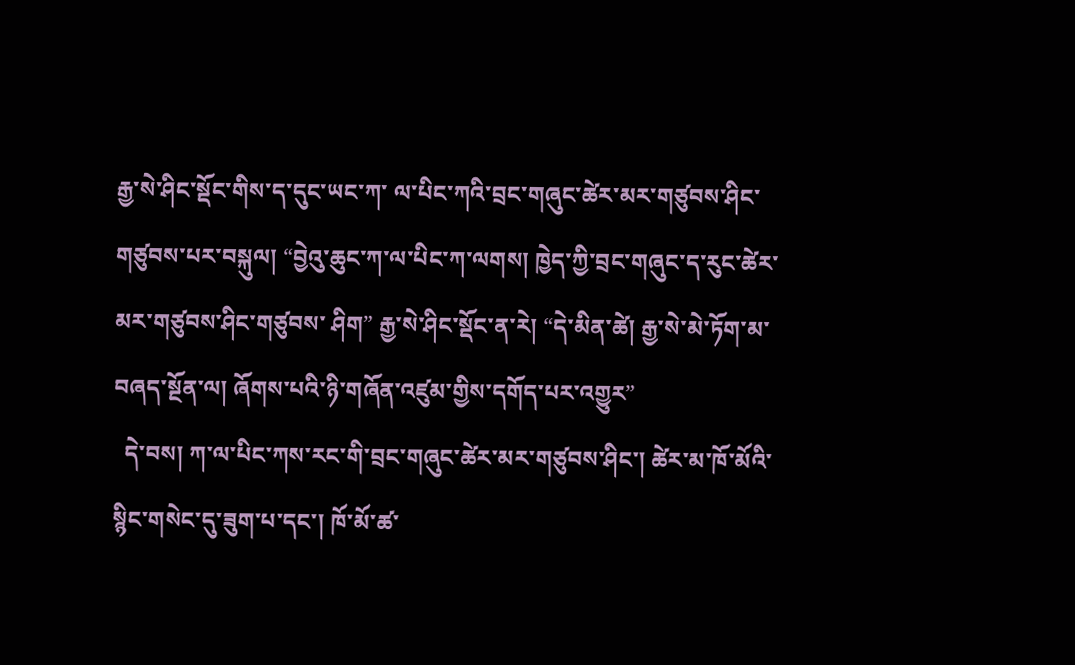རྒྱ་སེ་ཤིང་སྡོང་གིས་ད་དུང་ཡང་ཀ་ ལ་པིང་ཀའི་བྲང་གཞུང་ཚེར་མར་གཙུབས་ཤིང་གཙུབས་པར་བསྐུལ། “བྱེའུ་ཆུང་ཀ་ལ་པིང་ཀ་ལགས། ཁྱེད་ཀྱི་བྲང་གཞུང་ད་རུང་ཚེར་མར་གཙུབས་ཤིང་གཙུབས་ ཤིག” རྒྱ་སེ་ཤིང་སྡོང་ན་རེ། “དེ་མིན་ཚེ། རྒྱ་སེ་མེ་ཏོག་མ་བཞད་སྔོན་ལ། ཞོགས་པའི་ཉི་གཞོན་འཛུམ་གྱིས་དགོད་པར་འགྱུར”
  དེ་བས། ཀ་ལ་པིང་ཀས་རང་གི་བྲང་གཞུང་ཚེར་མར་གཙུབས་ཤིང་། ཚེར་མ་ཁོ་མོའི་སྙིང་གསེང་དུ་ཟུག་པ་དང་། ཁོ་མོ་ཚ་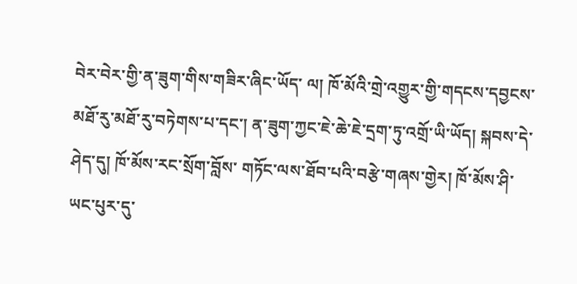བེར་བེར་གྱི་ན་ཟུག་གིས་གཟིར་ཞིང་ཡོད་ ལ། ཁོ་མོའི་གྲེ་འགྱུར་གྱི་གདངས་དབྱངས་མཐོ་རུ་མཐོ་རུ་བཏེགས་པ་དང་། ན་ཟུག་ཀྱང་ཇེ་ཆེ་ཇེ་དྲག་ཏུ་འགྲོ་ཡི་ཡོད། སྐབས་དེ་ཤེད་དུ། ཁོ་མོས་རང་སྲོག་བློས་ གཏོང་ལས་ཐོབ་པའི་བརྩེ་གཞས་གྱེར། ཁོ་མོས་ཤི་ཡང་པུར་དུ་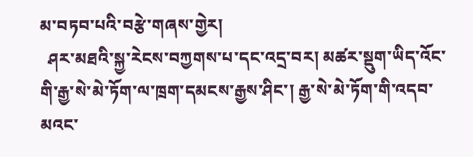མ་བཏབ་པའི་བརྩེ་གཞས་གྱེར།
  ཤར་མཐའི་སྐྱ་རེངས་བཀྱགས་པ་དང་འདྲ་བར། མཚར་སྡུག་ཡིད་འོང་གི་རྒྱ་སེ་མེ་ཏོག་ལ་ཁྲག་དམངས་རྒྱས་ཤིང་། རྒྱ་སེ་མེ་ཏོག་གི་འདབ་མའང་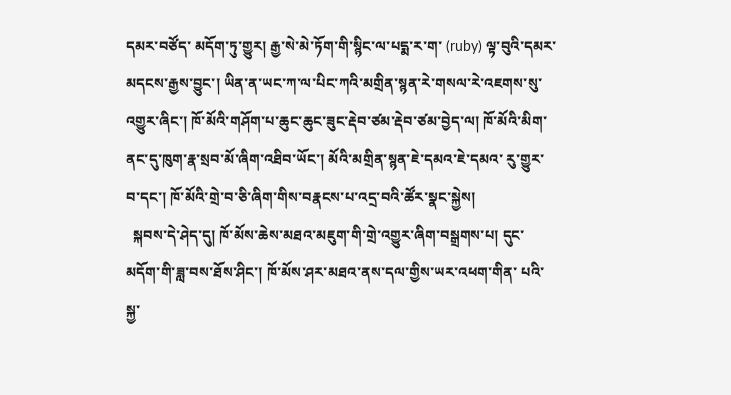དམར་བཙོད་ མདོག་ཏུ་གྱུར། རྒྱ་སེ་མེ་ཏོག་གི་སྙིང་ལ་པདྨ་ར་ག་ (ruby) ལྟ་བུའི་དམར་མདངས་རྒྱས་བྱུང་། ཡིན་ན་ཡང་ཀ་ལ་པིང་ཀའི་མགྲིན་སྙན་རེ་གསལ་རེ་འཇགས་སུ་ འགྱུར་ཞིང་། ཁོ་མོའི་གཤོག་པ་ཆུང་ཆུང་ཟུང་རྡེབ་ཙམ་རྡེབ་ཙམ་བྱེད་ལ། ཁོ་མོའི་མིག་ནང་དུ་ཁུག་རྣ་སྲབ་མོ་ཞིག་འཐིབ་ཡོང་། མོའི་མགྲིན་སྙན་ཇེ་དམའ་ཇེ་དམའ་ རུ་གྱུར་བ་དང་། ཁོ་མོའི་གྲེ་བ་ཅི་ཞིག་གིས་བརྣངས་པ་འདྲ་བའི་ཚོར་སྣང་སྐྱེས།
  སྐབས་དེ་ཤེད་དུ། ཁོ་མོས་ཆེས་མཐའ་མཇུག་གི་གྲེ་འགྱུར་ཞིག་བསྒྲགས་པ། དུང་མདོག་གི་ཟླ་བས་ཐོས་ཤིང་། ཁོ་མོས་ཤར་མཐའ་ནས་དལ་གྱིས་ཡར་འཕག་གིན་ པའི་སྐྱ་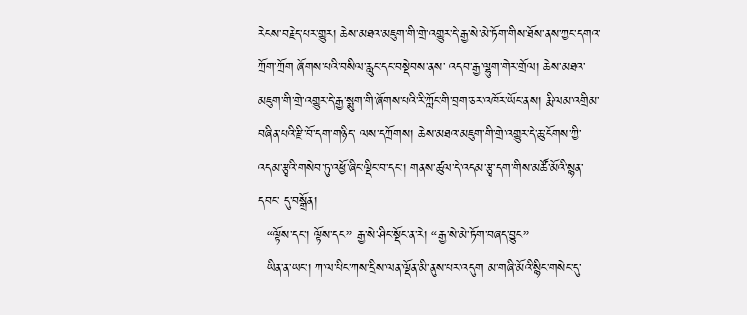རེངས་བརྗེད་པར་གྱུར། ཆེས་མཐའ་མཇུག་གི་གྲེ་འགྱུར་དེ་རྒྱ་སེ་མེ་ཏོག་གིས་ཐོས་ནས་ཀྱང་དགའ་ཀྲོག་ཀྲོག ཞོགས་པའི་བསིལ་རླུང་དང་བསྡེབས་ནས་ འདབ་རྒྱ་ལྷུག་གེར་གྲོལ། ཆེས་མཐའ་མཇུག་གི་གྲེ་འགྱུར་དེ་རྒྱ་སྨུག་གི་ཞོགས་པའི་རི་ཀློང་གི་བྲག་ཅར་འཁོར་ཡོང་ནས། རྨི་ལམ་འགྲིམ་བཞིན་པའི་རྫི་བོ་དག་གཉིད་ ལས་དཀྲོགས། ཆེས་མཐའ་མཇུག་གི་གྲེ་འགྱུར་དེ་ཆུ་ངོགས་ཀྱི་འདམ་རྩྭའི་གསེབ་ཏུ་འཕྱོ་ཞིང་ལྡིང་བ་དང་། གནས་ཚུལ་དེ་འདམ་རྩྭ་དག་གིས་མཚོ་མོའི་སྙན་དབང་ དུ་བསྒྲོན།
  “ལྟོས་དང་། ལྟོས་དང” རྒྱ་སེ་ཤིང་སྡོང་ན་རེ། “རྒྱ་སེ་མེ་ཏོག་བཞད་བྱུང”
  ཡིན་ན་ཡང་། ཀ་ལ་པིང་ཀས་དྲིས་ལན་ལྡོན་མི་ནུས་པར་འདུག མ་གཞི་མོའི་སྙིང་གསེང་དུ་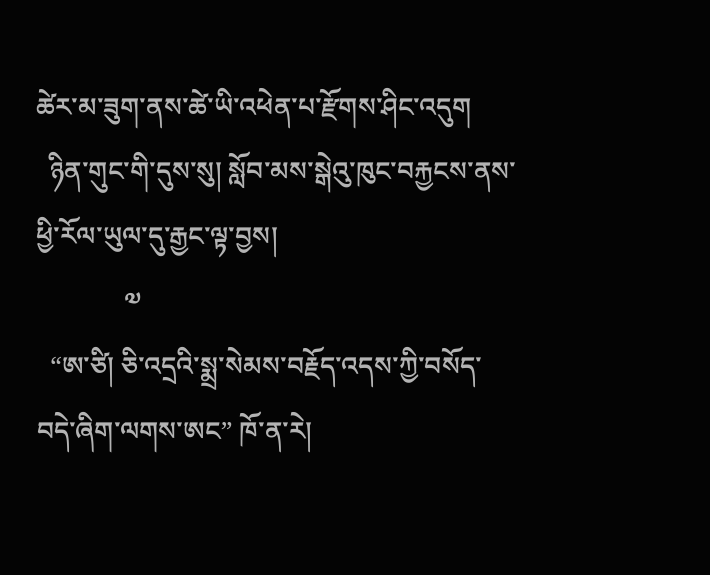ཚེར་མ་ཟུག་ནས་ཚེ་ཡི་འཕེན་པ་རྫོགས་ཤིང་འདུག
  ཉིན་གུང་གི་དུས་སུ། སློབ་མས་སྒེའུ་ཁུང་བརྐྱངས་ནས་ཕྱི་རོལ་ཡུལ་དུ་རྒྱང་ལྟ་བྱས།
             ༧
  “ཨ་ཙི། ཅི་འདྲའི་སྨྲ་སེམས་བརྗོད་འདས་ཀྱི་བསོད་བདེ་ཞིག་ལགས་ཨང” ཁོ་ན་རེ།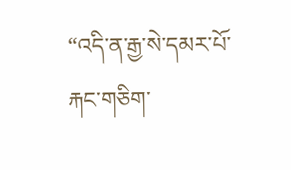“འདི་ན་རྒྱ་སེ་དམར་པོ་རྐང་གཅིག་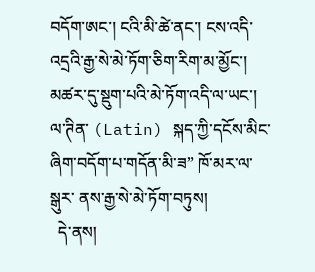བདོག་ཨང་། ངའི་མི་ཚེ་ནང་། ངས་འདི་ འདྲའི་རྒྱ་སེ་མེ་ཏོག་ཅིག་རིག་མ་མྱོང་། མཚར་དུ་སྡུག་པའི་མེ་ཏོག་འདི་ལ་ཡང་། ལ་ཊིན་ (Latin) སྐད་ཀྱི་དངོས་མིང་ཞིག་བདོག་པ་གདོན་མི་ཟ” ཁོ་མར་ལ་སྒུར་ ནས་རྒྱ་སེ་མེ་ཏོག་བཏུས།
  དེ་ནས།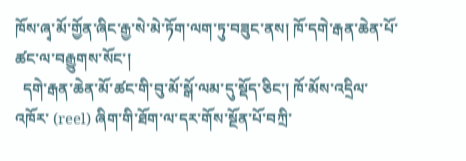ཁོས་ཞྭ་མོ་གྱོན་ཞིང་རྒྱ་སེ་མེ་ཏོག་ལག་ཏུ་བཟུང་ནས། ཁོ་དགེ་རྒན་ཆེན་པོ་ཚང་ལ་བརྒྱུགས་སོང་།
  དགེ་རྒན་ཆེན་མོ་ཚང་གི་བུ་མོ་སྒོ་ལམ་དུ་སྡོད་ཅིང་། ཁོ་མོས་འདྲིལ་འཁོར་ (reel) ཞིག་གི་ཐོག་ལ་དར་གོས་སྔོན་པོ་བཀྲི་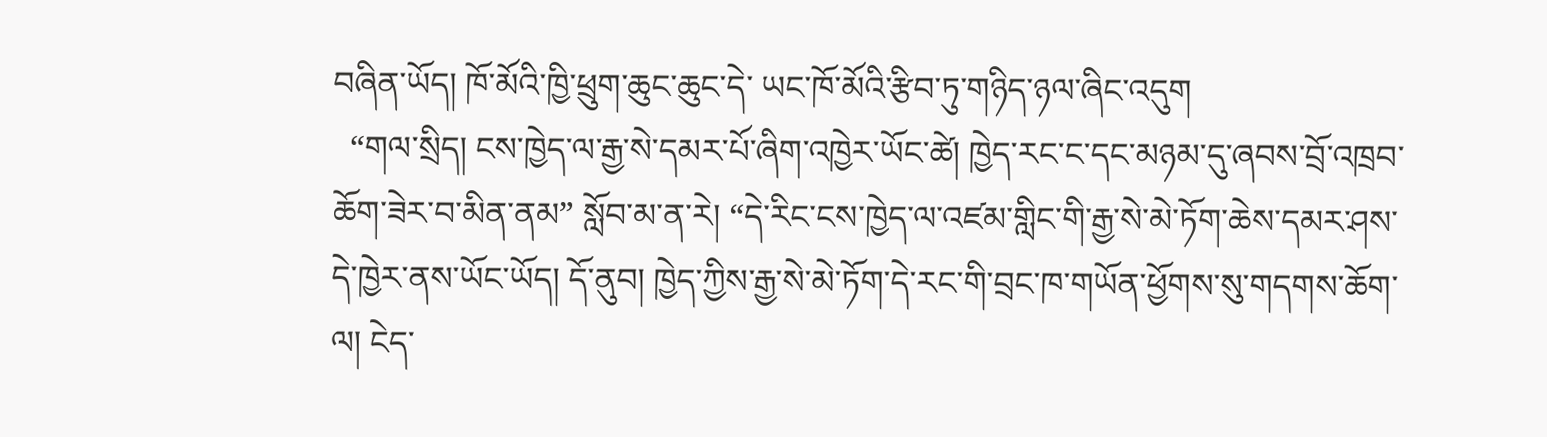བཞིན་ཡོད། ཁོ་མོའི་ཁྱི་ཕྲུག་ཆུང་ཆུང་དེ་ ཡང་ཁོ་མོའི་རྩིབ་ཏུ་གཉིད་ཉལ་ཞིང་འདུག
  “གལ་སྲིད། ངས་ཁྱེད་ལ་རྒྱ་སེ་དམར་པོ་ཞིག་འཁྱེར་ཡོང་ཚེ། ཁྱེད་རང་ང་དང་མཉམ་དུ་ཞབས་བྲོ་འཁྲབ་ཆོག་ཟེར་བ་མིན་ནམ” སློབ་མ་ན་རེ། “དེ་རིང་ངས་ཁྱེད་ལ་འཛམ་གླིང་གི་རྒྱ་སེ་མེ་ཏོག་ཆེས་དམར་ཤས་དེ་ཁྱེར་ནས་ཡོང་ཡོད། དོ་ནུབ། ཁྱེད་ཀྱིས་རྒྱ་སེ་མེ་ཏོག་དེ་རང་གི་བྲང་ཁ་གཡོན་ཕྱོགས་སུ་གདགས་ཆོག་ལ། ངེད་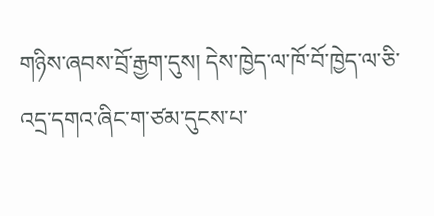གཉིས་ཞབས་བྲོ་རྒྱག་དུས། དེས་ཁྱེད་ལ་ཁོ་བོ་ཁྱེད་ལ་ཅི་འདྲ་དགའ་ཞིང་ག་ཙམ་དུངས་པ་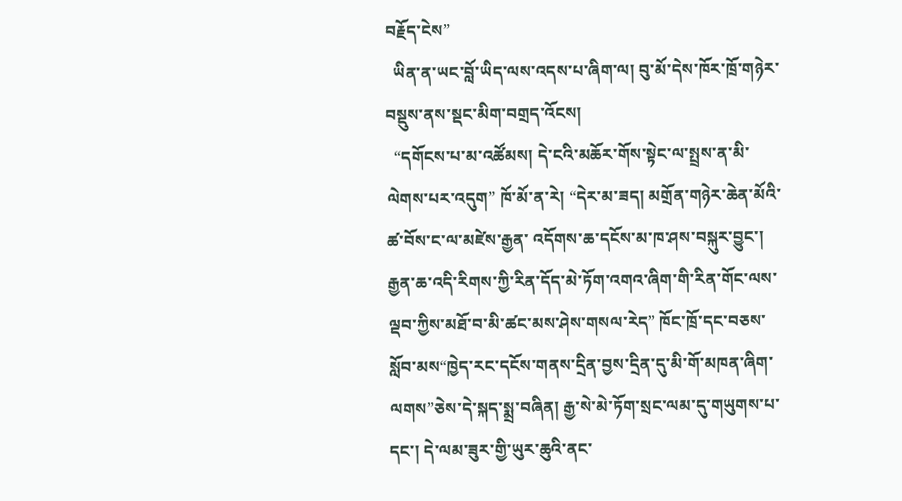བརྗོད་ངེས”
  ཡིན་ན་ཡང་བློ་ཡིད་ལས་འདས་པ་ཞིག་ལ། བུ་མོ་དེས་ཁོར་ཁྲོ་གཉེར་བསྡུས་ནས་སྡང་མིག་བགྲད་འོངས།
  “དགོངས་པ་མ་འཚོམས། དེ་ངའི་མཆོར་གོས་སྟེང་ལ་སྤྲས་ན་མི་ལེགས་པར་འདུག” ཁོ་མོ་ན་རེ། “དེར་མ་ཟད། མགྲོན་གཉེར་ཆེན་མོའི་ཚ་བོས་ང་ལ་མཛེས་རྒྱན་ འདོགས་ཆ་དངོས་མ་ཁ་ཤས་བསྐུར་བྱུང་། རྒྱན་ཆ་འདི་རིགས་ཀྱི་རིན་དོད་མེ་ཏོག་འགའ་ཞིག་གི་རིན་གོང་ལས་ལྡབ་ཀྱིས་མཐོ་བ་མི་ཚང་མས་ཤེས་གསལ་རེད” ཁོང་ཁྲོ་དང་བཅས་སློབ་མས“ཁྱེད་རང་དངོས་གནས་དྲིན་བྱས་དྲིན་དུ་མི་གོ་མཁན་ཞིག་ལགས”ཅེས་དེ་སྐད་སྨྲ་བཞིན། རྒྱ་སེ་མེ་ཏོག་སྲང་ལམ་དུ་གཡུགས་པ་དང་། དེ་ལམ་ཟུར་གྱི་ཡུར་ཆུའི་ནང་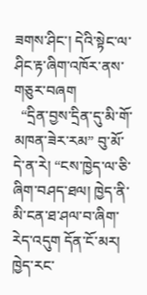ཟགས་ཤིང་། དེའི་སྟེང་ལ་ཤིང་རྟ་ཞིག་འཁོར་ནས་གཅུར་བཞག
  “དྲིན་བྱས་དྲིན་དུ་མི་གོ་མཁན་ཟེར་རམ” བུ་མོ་དེ་ན་རེ། “ངས་ཁྱེད་ལ་ཅི་ཞིག་བཤད་ཐལ། ཁྱེད་ནི་མི་ངན་ཐ་ཤལ་བ་ཞིག་རེད་འདུག དོན་ངོ་མར། ཁྱེད་རང་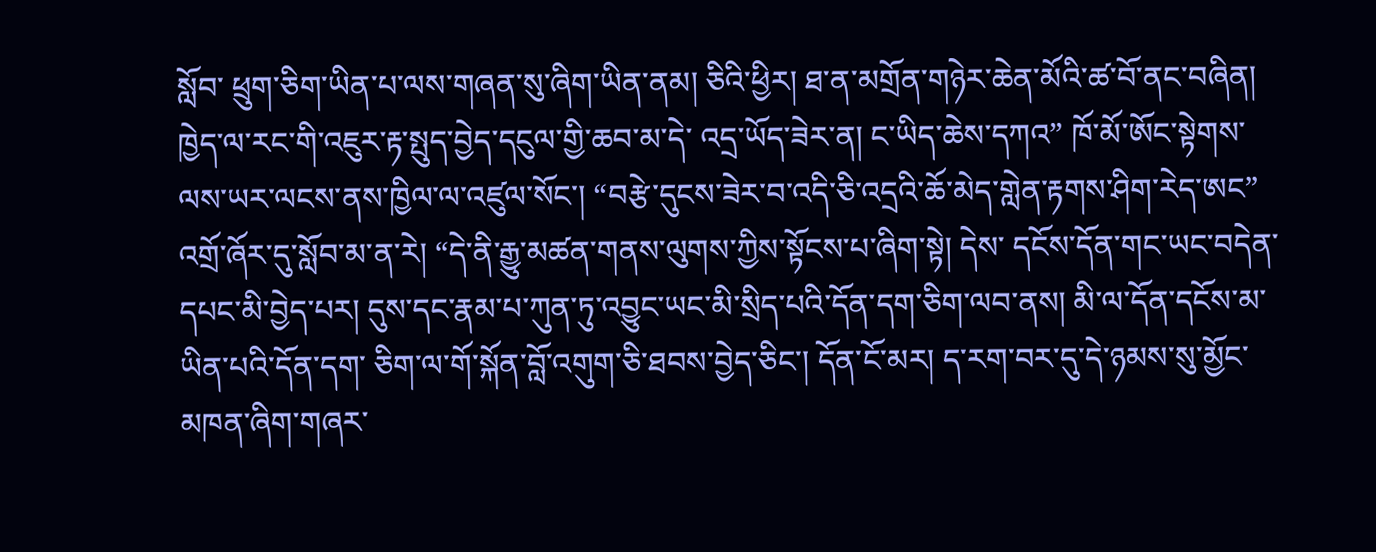སློབ་ ཕྲུག་ཅིག་ཡིན་པ་ལས་གཞན་སུ་ཞིག་ཡིན་ནམ། ཅིའི་ཕྱིར། ཐ་ན་མགྲོན་གཉེར་ཆེན་མོའི་ཚ་བོ་ནང་བཞིན། ཁྱེད་ལ་རང་གི་འཇུར་རྟ་སྤུད་བྱེད་དངུལ་གྱི་ཆབ་མ་དེ་ འདྲ་ཡོད་ཟེར་ན། ང་ཡིད་ཆེས་དཀའ” ཁོ་མོ་ཨོང་སྟེགས་ལས་ཡར་ལངས་ནས་ཁྱིལ་ལ་འཛུལ་སོང་། “བརྩེ་དུངས་ཟེར་བ་འདི་ཅི་འདྲའི་ཆོ་མེད་གླེན་རྟགས་ཤིག་རེད་ཨང” འགྲོ་ཞོར་དུ་སློབ་མ་ན་རེ། “དེ་ནི་རྒྱུ་མཚན་གནས་ལུགས་ཀྱིས་སྟོངས་པ་ཞིག་སྟེ། དེས་ དངོས་དོན་གང་ཡང་བདེན་དཔང་མི་བྱེད་པར། དུས་དང་རྣམ་པ་ཀུན་ཏུ་འབྱུང་ཡང་མི་སྲིད་པའི་དོན་དག་ཅིག་ལབ་ནས། མི་ལ་དོན་དངོས་མ་ཡིན་པའི་དོན་དག་ ཅིག་ལ་གོ་སྐོན་བློ་འགུག་ཅི་ཐབས་བྱེད་ཅིང་། དོན་ངོ་མར། ད་རག་བར་དུ་དེ་ཉམས་སུ་མྱོང་མཁན་ཞིག་གཞར་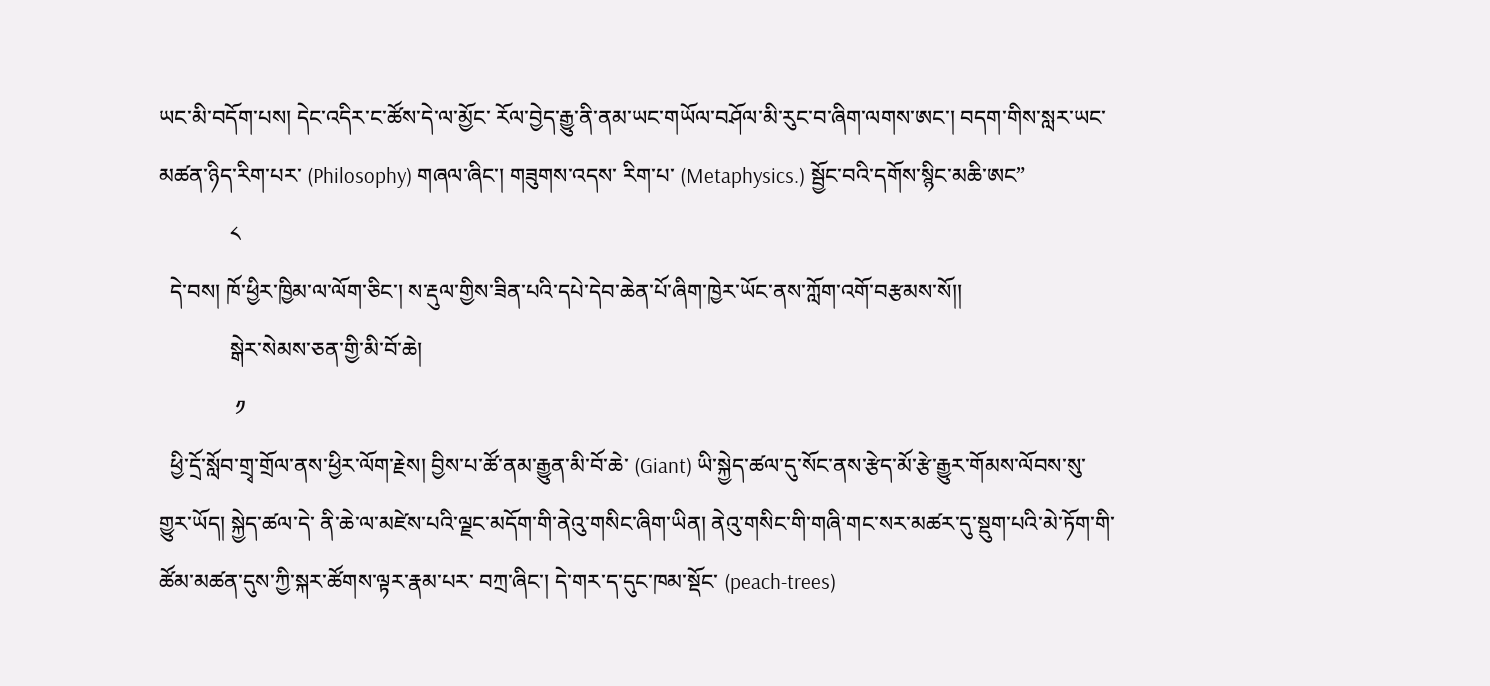ཡང་མི་བདོག་པས། དེང་འདིར་ང་ཚོས་དེ་ལ་མྱོང་ རོལ་བྱེད་རྒྱུ་ནི་ནམ་ཡང་གཡོལ་བཤོལ་མི་རུང་བ་ཞིག་ལགས་ཨང་། བདག་གིས་སླར་ཡང་མཚན་ཉིད་རིག་པར་ (Philosophy) གཞལ་ཞིང་། གཟུགས་འདས་ རིག་པ་ (Metaphysics.) སྦྱོང་བའི་དགོས་སྙིང་མཆི་ཨང”
             ༨
  དེ་བས། ཁོ་ཕྱིར་ཁྱིམ་ལ་ལོག་ཅིང་། ས་རྡུལ་གྱིས་ཟིན་པའི་དཔེ་དེབ་ཆེན་པོ་ཞིག་ཁྱེར་ཡོང་ནས་ཀློག་འགོ་བརྩམས་སོ།།
             སྒེར་སེམས་ཅན་གྱི་མི་བོ་ཆེ།
              ༡
  ཕྱི་དྲོ་སློབ་གྲྭ་གྲོལ་ནས་ཕྱིར་ལོག་རྗེས། བྱིས་པ་ཚོ་ནམ་རྒྱུན་མི་བོ་ཆེ་ (Giant) ཡི་སྐྱེད་ཚལ་དུ་སོང་ནས་རྩེད་མོ་རྩེ་རྒྱུར་གོམས་ལོབས་སུ་གྱུར་ཡོད། སྐྱེད་ཚལ་དེ་ ནི་ཆེ་ལ་མཛེས་པའི་ལྗང་མདོག་གི་ནེའུ་གསིང་ཞིག་ཡིན། ནེའུ་གསིང་གི་གཞི་གང་སར་མཚར་དུ་སྡུག་པའི་མེ་ཏོག་གི་ཚོམ་མཚན་དུས་ཀྱི་སྐར་ཚོགས་ལྟར་རྣམ་པར་ བཀྲ་ཞིང་། དེ་གར་ད་དུང་ཁམ་སྡོང་ (peach-trees)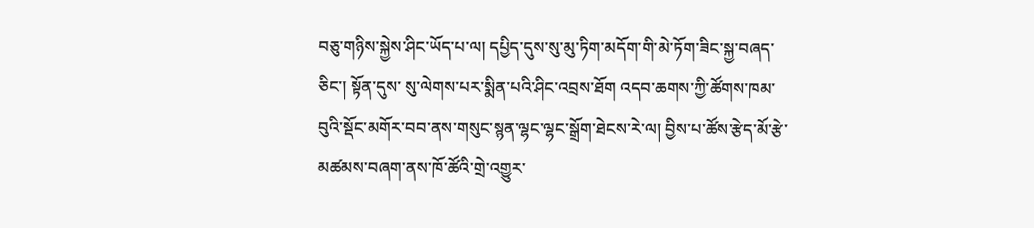བཅུ་གཉིས་སྐྱེས་ཤིང་ཡོད་པ་ལ། དཔྱིད་དུས་སུ་མུ་ཏིག་མདོག་གི་མེ་ཏོག་ཟིང་སྐྱ་བཞད་ཅིང་། སྟོན་དུས་ སུ་ལེགས་པར་སྨིན་པའི་ཤིང་འབྲས་ཐོག འདབ་ཆགས་ཀྱི་ཚོགས་ཁམ་བུའི་སྡོང་མགོར་བབ་ནས་གསུང་སྙན་ལྷང་ལྷང་སྒྲོག་ཐེངས་རེ་ལ། བྱིས་པ་ཚོས་རྩེད་མོ་རྩེ་ མཚམས་བཞག་ནས་ཁོ་ཚོའི་གྲེ་འགྱུར་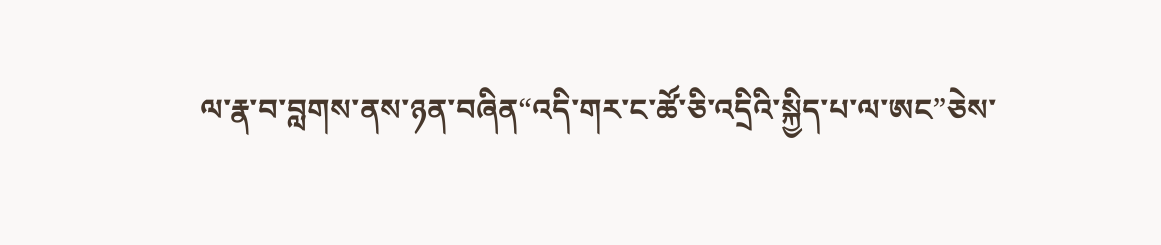ལ་རྣ་བ་བླགས་ནས་ཉན་བཞིན“འདི་གར་ང་ཚོ་ཅི་འདྲིའི་སྐྱིད་པ་ལ་ཨང”ཅེས་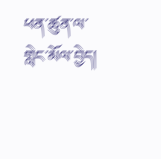ཕན་ཚུན་ལ་གླེང་མོལ་བྱེད།